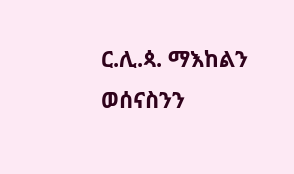ር.ሊ.ጳ. ማእከልን ወሰናስንን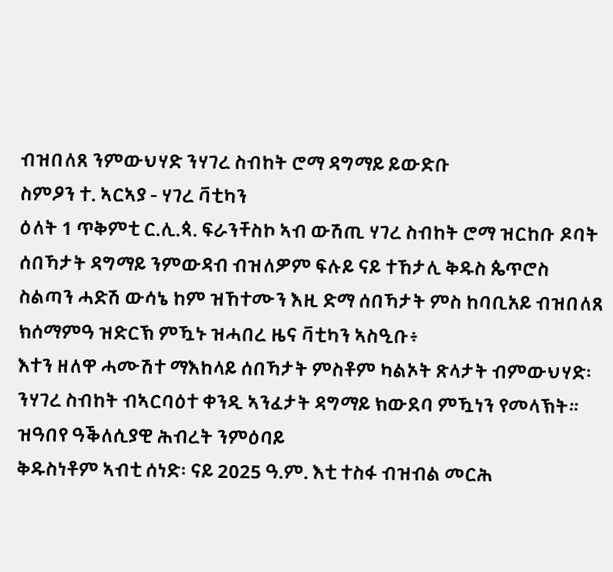ብዝበለጸ ንምውህሃድ ንሃገረ ስብከት ሮማ ዳግማይ ይውድቡ
ስምዖን ተ. ኣርኣያ - ሃገረ ቫቲካን
ዕለት 1 ጥቅምቲ ር.ሊ.ጳ. ፍራንቸስኮ ኣብ ውሽጢ ሃገረ ስብከት ሮማ ዝርከቡ ዶባት ሰበኻታት ዳግማይ ንምውዳብ ብዝለዎም ፍሉይ ናይ ተኸታሊ ቅዱስ ጴጥሮስ ስልጣን ሓድሽ ውሳኔ ከም ዝኸተሙን እዚ ድማ ሰበኻታት ምስ ከባቢአይ ብዝበለጸ ክሰማምዓ ዝድርኽ ምዃኑ ዝሓበረ ዜና ቫቲካን ኣስዒቡ፥
እተን ዘለዋ ሓሙሽተ ማእከላይ ሰበኻታት ምስቶም ካልኦት ጽላታት ብምውህሃድ፡ ንሃገረ ስብከት ብኣርባዕተ ቀንዲ ኣንፈታት ዳግማይ ክውደባ ምዃነን የመላኽት።
ዝዓበየ ዓቕለሲያዊ ሕብረት ንምዕባይ
ቅዱስነቶም ኣብቲ ሰነድ፡ ናይ 2025 ዓ.ም. እቲ ተስፋ ብዝብል መርሕ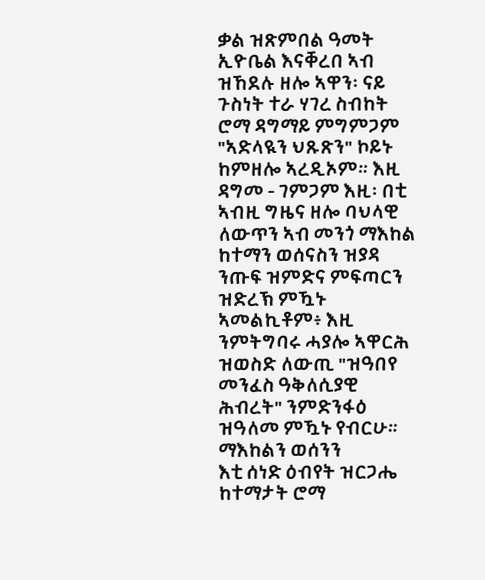ቃል ዝጽምበል ዓመት ኢዮቤል እናቐረበ ኣብ ዝኸደሉ ዘሎ ኣዋን፡ ናይ ጉስነት ተራ ሃገረ ስብከት ሮማ ዳግማይ ምግምጋም "ኣድላዪን ህጹጽን" ኮይኑ ከምዘሎ ኣረዲኦም። እዚ ዳግመ - ገምጋም እዚ፡ በቲ ኣብዚ ግዜና ዘሎ ባህላዊ ለውጥን ኣብ መንጎ ማእከል ከተማን ወሰናስን ዝያዳ ንጡፍ ዝምድና ምፍጣርን ዝድረኽ ምዃኑ ኣመልኪቶም፥ እዚ ንምትግባሩ ሓያሎ ኣዋርሕ ዝወስድ ለውጢ "ዝዓበየ መንፈስ ዓቅለሲያዊ ሕብረት" ንምድንፋዕ ዝዓለመ ምዃኑ የብርሁ።
ማእከልን ወሰንን
እቲ ሰነድ ዕብየት ዝርጋሔ ከተማታት ሮማ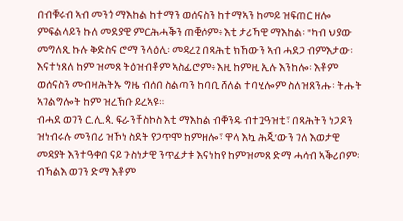በብቑሩብ ኣብ መንጎ ማእከል ከተማን ወሰናስን ከተማኣን ከመይ ዝፍጠር ዘሎ ምፍልላይን ኩለ መደያዊ ምርሕሓቕን ጠቒሶም፥ እቲ ታሪኻዊ ማእከል፡ "ካብ ህያው መግለጺ ኩሉ ቅድስና ሮማ ንላዕሊ፡ መዳረጊ በጻሕቲ ክኸውን ኣብ ሓደጋ ብምእታው፡ እናተነጸለ ከም ዝመጸ ትዕዝብቶም ኣስፊሮም፥ እዚ ከምዚ ኢሉ እንከሎ፡ እቶም ወሰናስን መብዛሕትኡ ግዜ ብሰበ ስልጣን ከባቢ ሸለል ተባሂሎም ስለዝጸንሑ፡ ትሑት ኣገልግሎት ከም ዝረኽቡ ይረኣዩ።
ብሓደ ወገን ር.ሊ.ጳ. ፍራንቸስኮስ እቲ ማእከል ብቐንዱ ብተጓዓዝቲ፣ በጻሕትን ነጋዶን ዝነብሩሉ መንበሪ ዝኾነ ስደት የጋጥሞ ከምዘሎ፣ ዋላ እኳ ሕጂ’ውን ገለ እወታዊ መዳያት እንተዓቀበ ናይ ጉስነታዊ ንጥፈታቱ እናነከየ ከምዝመጸ ድማ ሓሳብ ኣቕሪቦም፡ ብኻልእ ወገን ድማ እቶም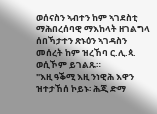ወሰናስን ኣብተን ከም ኣገደስቲ ማሕበረሰባዊ ማእከላት ዘገልግላ ሰበኻታተን ጽኑዕን ኣገዳስን መሰረት ከም ዝረኸባ ር.ሊ.ጳ. ወሲኾም ይገልጹ።
"እዚ ዓቕሚ እዚ ንነዊሕ እዋን ዝተታኸሰ ኮይኑ፡ ሕጂ ድማ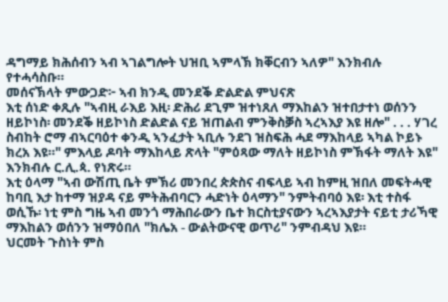ዳግማይ ክሕሰብን ኣብ ኣገልግሎት ህዝቢ ኣምላኽ ክቐርብን ኣለዎ" እንክብሉ የተሓሳስቡ።
መሰናኽላት ምውጋድ፦ ኣብ ክንዲ መንደቕ ድልድል ምህናጽ
እቲ ሰነድ ቀጺሉ "ኣብዚ ራእይ እዚ፡ ድሕሪ ደጊም ዝተነጸለ ማእከልን ዝተበታተነ ወሰንን ዘይኮነስ፡ መንደቕ ዘይኮነስ ድልድል ናይ ዝጠልብ ምንቅስቓስ ኣረኣእያ እዩ ዘሎ" . . . ሃገረ ስብከት ሮማ ብኣርባዕተ ቀንዲ ኣንፈታት ኣቢሉ ንደገ ዝስፍሕ ሓደ ማእከላይ ኣካል ኮይኑ ክረአ እዩ።" ምእላይ ዶባት ማእከላይ ጽላት "ምዕጻው ማለት ዘይኮነስ ምኽፋት ማለት እዩ" እንክብሉ ር.ሊ.ጳ. የነጽሩ።
እቲ ዕላማ "ኣብ ውሽጢ ቤት ምኽሪ መንበረ ጵጵስና ብፍላይ ኣብ ከምዚ ዝበለ መፍትሓዊ ከባቢ እታ ከተማ ዝያዳ ናይ ምትሕብባርን ሓድነት ዕላማን" ንምትብባዕ እዩ፡ እቲ ተስፋ ወሲኹ፡ ነቲ ምስ ግዜ ኣብ መንጎ ማሕበራውን ቤተ ክርስቲያናውን ኣረኣእያታት ናይቲ ታሪኻዊ ማእከልን ወሰንን ዝማዕበለ "ክሌአ - ውልትውናዊ ወጥሪ" ንምብዳህ እዩ።
ህርመት ጉስነት ምስ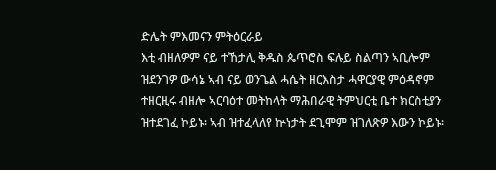ድሌት ምእመናን ምትዕርራይ
እቲ ብዘለዎም ናይ ተኸታሊ ቅዱስ ጴጥሮስ ፍሉይ ስልጣን ኣቢሎም ዝደንገዎ ውሳኔ ኣብ ናይ ወንጌል ሓሴት ዘርእስታ ሓዋርያዊ ምዕዳኖም ተዘርዚሩ ብዘሎ ኣርባዕተ መትከላት ማሕበራዊ ትምህርቲ ቤተ ክርስቲያን ዝተደገፈ ኮይኑ፡ ኣብ ዝተፈላለየ ኵነታት ደጊሞም ዝገለጽዎ እውን ኮይኑ፡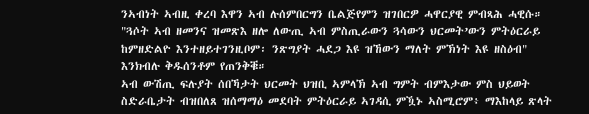ንኣብነት ኣብዚ ቀረባ እዋን ኣብ ሉሰምበርግን ቤልጅየምን ዝገበርዎ ሓዋርያዊ ምብጻሕ ሓዊሱ።
"ጓሶት ኣብ ዘመንና ዝመጽእ ዘሎ ለውጢ ኣብ ምስጢራውን ጓሳውን ህርመት’ውን ምትዕርራይ ከምዘድልዮ እንተዘይተገንዚቦም፡ ንጽግያት ሓደጋ እዩ ዝኸውን ማለት ምኽነት እዩ ዘስዕብ" እንክብሉ ቅዱሰንቶም የጠንቅቑ።
ኣብ ውሽጢ ፍሉያት ሰበኻታት ህርመት ህዝቢ ኣምላኽ ኣብ ግምት ብምእታው ምስ ህይወት ስድራቤታት ብዝበለጸ ዝሰማማዕ መደባት ምትዕርራይ ኣገዳሲ ምዃኑ ኣስሚሮም፥ ማእከላይ ጽላት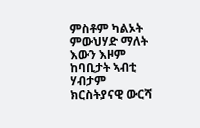ምስቶም ካልኦት ምውህሃድ ማለት እውን እዞም ከባቢታት ኣብቲ ሃብታም ክርስትያናዊ ውርሻ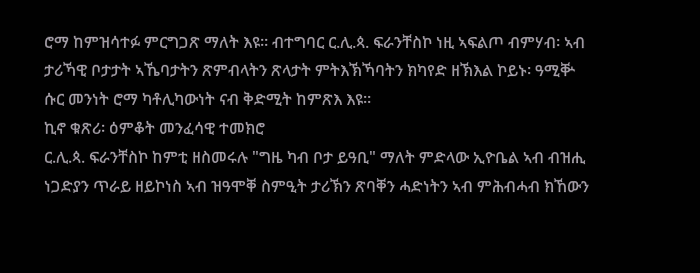ሮማ ከምዝሳተፉ ምርግጋጽ ማለት እዩ። ብተግባር ር.ሊ.ጳ. ፍራንቸስኮ ነዚ ኣፍልጦ ብምሃብ፡ ኣብ ታሪኻዊ ቦታታት ኣኼባታትን ጽምብላትን ጽላታት ምትእኽኻባትን ክካየድ ዘኽእል ኮይኑ፡ ዓሚቝ ሱር መንነት ሮማ ካቶሊካውነት ናብ ቅድሚት ከምጽእ እዩ።
ኪኖ ቁጽሪ፡ ዕምቆት መንፈሳዊ ተመክሮ
ር.ሊ.ጳ. ፍራንቸስኮ ከምቲ ዘስመሩሉ "ግዜ ካብ ቦታ ይዓቢ" ማለት ምድላው ኢዮቤል ኣብ ብዝሒ ነጋድያን ጥራይ ዘይኮነስ ኣብ ዝዓሞቐ ስምዒት ታሪኽን ጽባቐን ሓድነትን ኣብ ምሕብሓብ ክኸውን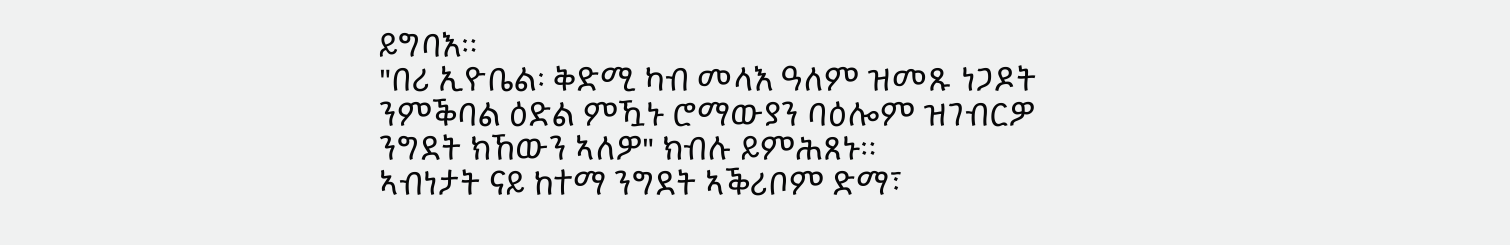ይግባእ።
"በሪ ኢዮቤል፡ ቅድሚ ካብ መላእ ዓለም ዝመጹ ነጋዶት ንምቕባል ዕድል ምዃኑ ሮማውያን ባዕሎም ዝገብርዎ ንግደት ክኸውን ኣለዎ" ክብሉ ይምሕጸኑ።
ኣብነታት ናይ ከተማ ንግደት ኣቕሪቦም ድማ፣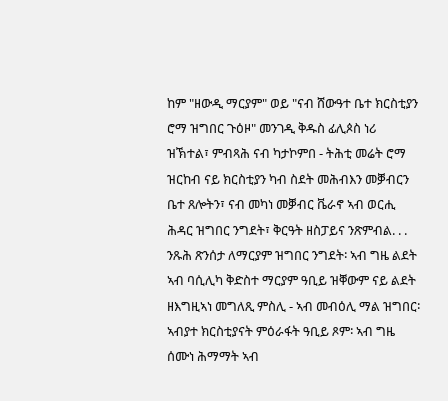ከም "ዘውዲ ማርያም" ወይ "ናብ ሸውዓተ ቤተ ክርስቲያን ሮማ ዝግበር ጉዕዞ" መንገዲ ቅዱስ ፊሊጶስ ነሪ ዝኽተል፣ ምብጻሕ ናብ ካታኮምበ - ትሕቲ መሬት ሮማ ዝርከብ ናይ ክርስቲያን ካብ ስደት መሕብእን መቓብርን ቤተ ጸሎትን፣ ናብ መካነ መቓብር ቬራኖ ኣብ ወርሒ ሕዳር ዝግበር ንግደት፣ ቅርዓት ዘስፓይና ንጽምብል. . . ንጹሕ ጽንሰታ ለማርያም ዝግበር ንግደት፡ ኣብ ግዜ ልደት ኣብ ባሲሊካ ቅድስተ ማርያም ዓቢይ ዝቐውም ናይ ልደት ዘእግዚኣነ መግለጺ ምስሊ - ኣብ መብዕሊ ማል ዝግበር፡ ኣብያተ ክርስቲያናት ምዕራፋት ዓቢይ ጾም፡ ኣብ ግዜ ሰሙነ ሕማማት ኣብ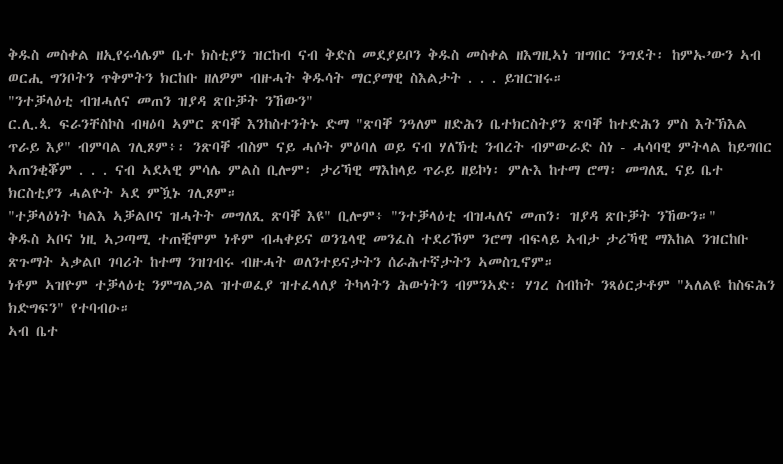ቅዱስ መስቀል ዘኢየሩሳሌም ቤተ ክስቲያን ዝርከብ ናብ ቅድስ መደያይቦን ቅዱስ መስቀል ዘእግዚኣነ ዝግበር ንግደት፡ ከምኡ’ውን ኣብ ወርሒ ግንቦትን ጥቅምትን ክርከቡ ዘለዎም ብዙሓት ቅዱሳት ማርያማዊ ስእልታት . . . ይዝርዝሩ።
"ንተቓላዕቲ ብዝሓለና መጠን ዝያዳ ጽቡቓት ንኸውን"
ር.ሊ.ጳ. ፍራንቸስኮስ ብዛዕባ ኣምር ጽባቐ እንከስተንትኑ ድማ "ጽባቐ ንዓለም ዘድሕን ቤተክርስትያን ጽባቐ ከተድሕን ምስ እትኽእል ጥራይ እያ" ብምባል ገሊጾም፥፡ ንጽባቐ ብስም ናይ ሓሶት ምዕባለ ወይ ናብ ሃለኽቲ ንብረት ብምውራድ ስነ - ሓሳባዊ ምትላል ከይግበር ኣጠንቂቖም . . . ናብ ኣደኣዊ ምሳሌ ምልስ ቢሎም፡ ታሪኻዊ ማእከላይ ጥራይ ዘይኮነ፡ ምሉእ ከተማ ሮማ፡ መግለጺ ናይ ቤተ ክርስቲያን ሓልዮት ኣደ ምዃኑ ገሊጾም።
"ተቓላዕነት ካልእ ኣቓልቦና ዝሓትት መግለጺ ጽባቐ እዩ" ቢሎም፥ "ንተቓላዕቲ ብዝሓለና መጠን፡ ዝያዳ ጽቡቓት ንኸውን።"
ቅዱስ ኣቦና ነዚ ኣጋጣሚ ተጠቒሞም ነቶም ብሓቀይና ወንጌላዊ መንፈስ ተደሪኾም ንሮማ ብፍላይ ኣብታ ታሪኻዊ ማእከል ንዝርከቡ ጽጉማት ኣቃልቦ ገባሪት ከተማ ንዝገብሩ ብዙሓት ወለንተይናታትን ሰራሕተኛታትን ኣመስጊኖም።
ነቶም ኣዝዮም ተቓላዕቲ ንምግልጋል ዝተወፈያ ዝተፈላለያ ትካላትን ሕውነትን ብምንኣድ፡ ሃገረ ስብከት ንጻዕርታቶም "ኣለልዩ ከስፍሕን ክድግፍን" የተባብዑ።
ኣብ ቤተ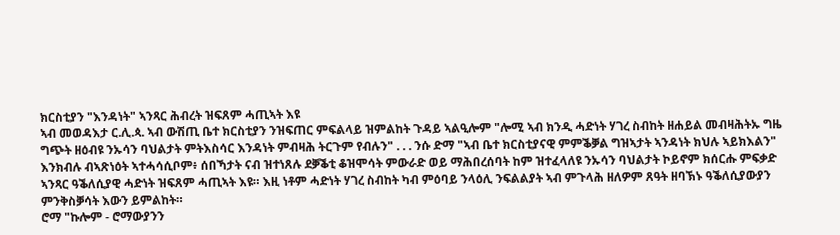ክርስቲያን "እንዳነት" ኣንጻር ሕብረት ዝፍጸም ሓጢኣት እዩ
ኣብ መወዳእታ ር.ሊ.ጳ. ኣብ ውሽጢ ቤተ ክርስቲያን ንዝፍጠር ምፍልላይ ዝምልከት ጉዳይ ኣልዒሎም "ሎሚ ኣብ ክንዲ ሓድነት ሃገረ ስብከት ዘሐይል መብዛሕትኡ ግዜ ግጭት ዘዕብዩ ንኡሳን ባህልታት ምትእስሳር እንዳነት ምብዛሕ ትርጉም የብሉን" . . . ንሱ ድማ "ኣብ ቤተ ክርስቲያናዊ ምምቕቓል ግዝኣታት ኣንዳነት ክህሉ ኣይክእልን" እንክብሉ ብኣጽነዕት ኣተሓሳሲቦም፥ ሰበኻታት ናብ ዝተነጸሉ ደቓቕቲ ቆዝሞሳት ምውራድ ወይ ማሕበረሰባት ከም ዝተፈላለዩ ንኡሳን ባህልታት ኮይኖም ክሰርሑ ምፍቃድ ኣንጻር ዓቕለሲያዊ ሓድነት ዝፍጸም ሓጢኣት እዩ። እዚ ነቶም ሓድነት ሃገረ ስብከት ካብ ምዕባይ ንላዕሊ ንፍልልያት ኣብ ምጉላሕ ዘለዎም ጸዓት ዘባኽኑ ዓቕለሲያውያን ምንቅስቓሳት እውን ይምልከት።
ሮማ "ኩሎም - ሮማውያንን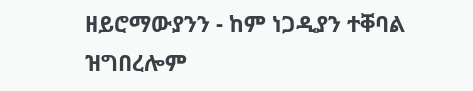ዘይሮማውያንን - ከም ነጋዲያን ተቐባል ዝግበረሎም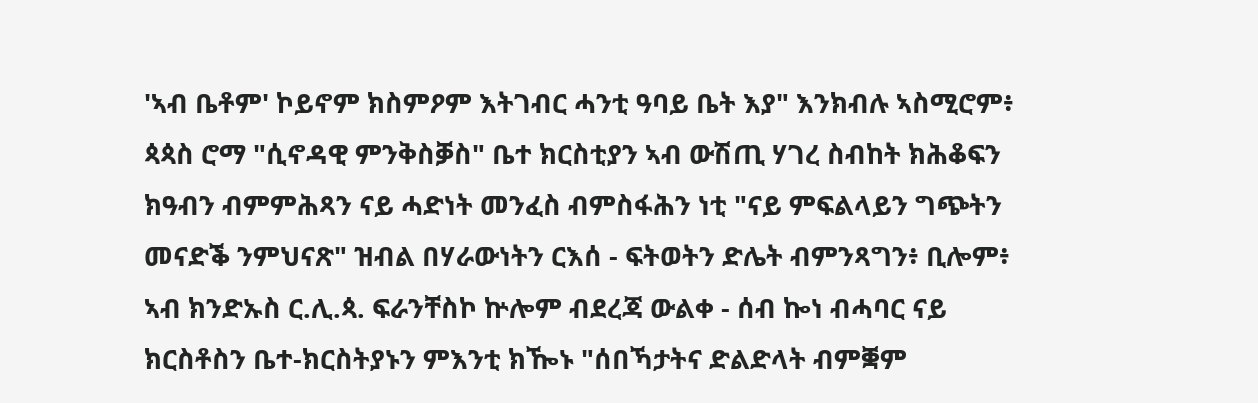'ኣብ ቤቶም' ኮይኖም ክስምዖም እትገብር ሓንቲ ዓባይ ቤት እያ" እንክብሉ ኣስሚሮም፥ ጳጳስ ሮማ "ሲኖዳዊ ምንቅስቓስ" ቤተ ክርስቲያን ኣብ ውሽጢ ሃገረ ስብከት ክሕቆፍን ክዓብን ብምምሕጻን ናይ ሓድነት መንፈስ ብምስፋሕን ነቲ "ናይ ምፍልላይን ግጭትን መናድቕ ንምህናጽ" ዝብል በሃራውነትን ርእሰ - ፍትወትን ድሌት ብምንጻግን፥ ቢሎም፥ ኣብ ክንድኡስ ር.ሊ.ጳ. ፍራንቸስኮ ኵሎም ብደረጃ ውልቀ - ሰብ ኰነ ብሓባር ናይ ክርስቶስን ቤተ-ክርስትያኑን ምእንቲ ክዀኑ "ሰበኻታትና ድልድላት ብምቛም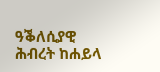ዓቕለሲያዊ ሕብረት ከሐይላ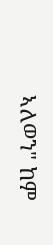ኣለወን" ከም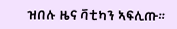ዝበሉ ዜና ቫቲካን ኣፍሊጡ።